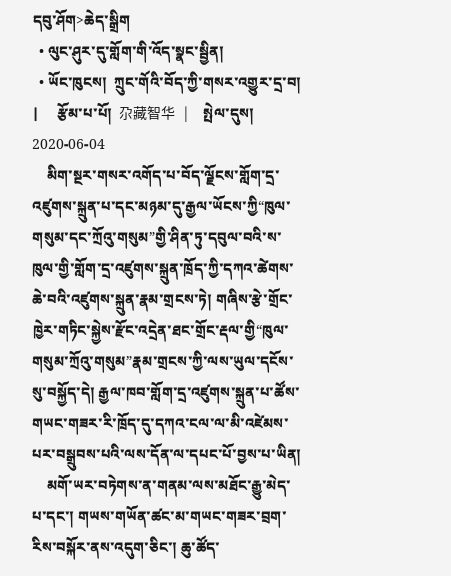དབུ་ཤོག>ཆེད་སྒྲིག
  • ལུང་ཤུར་དུ་གློག་གི་འོད་སྣང་སྦྱིན།
  • ཡོང་ཁུངས།  ཀྲུང་གོའི་བོད་ཀྱི་གསར་འགྱུར་དྲ་བ།   |     རྩོམ་པ་པོ།  尕藏智华   |     སྤེལ་དུས།  2020-06-04
    མིག་སྔར་གསར་འགོད་པ་བོད་ལྗོངས་གློག་དྲ་འཛུགས་སྐྲུན་པ་དང་མཉམ་དུ་རྒྱལ་ཡོངས་ཀྱི“ཁུལ་གསུམ་དང་ཀྲོའུ་གསུམ”གྱི་ཤིན་ཏུ་དབུལ་བའི་ས་ཁུལ་གྱི་གློག་དྲ་འཛུགས་སྐྲུན་ཁྲོད་ཀྱི་དཀའ་ཚེགས་ཆེ་བའི་འཛུགས་སྐྲུན་རྣམ་གྲངས་ཏེ། གཞིས་རྩེ་གྲོང་ཁྱེར་གཏིང་སྐྱེས་རྫོང་འདྲེན་ཐང་གྲོང་རྡལ་གྱི“ཁུལ་གསུམ་ཀྲོའུ་གསུམ”རྣམ་གྲངས་ཀྱི་ལས་ཡུལ་དངོས་སུ་བསྐྱོད་དེ། རྒྱལ་ཁབ་གློག་དྲ་འཛུགས་སྐྲུན་པ་ཚོས་གཡང་གཟར་རི་ཁྲོད་དུ་དཀའ་ངལ་ལ་མི་འཛེམས་པར་བསྒྲུབས་པའི་ལས་དོན་ལ་དཔང་པོ་བྱས་པ་ཡིན།
    མགོ་ཡར་བཏེགས་ན་གནམ་ལས་མཐོང་རྒྱུ་མེད་པ་དང་། གཡས་གཡོན་ཚང་མ་གཡང་གཟར་བྲག་རིས་བསྐོར་ནས་འདུག་ཅིང་། ཆུ་ཚོད་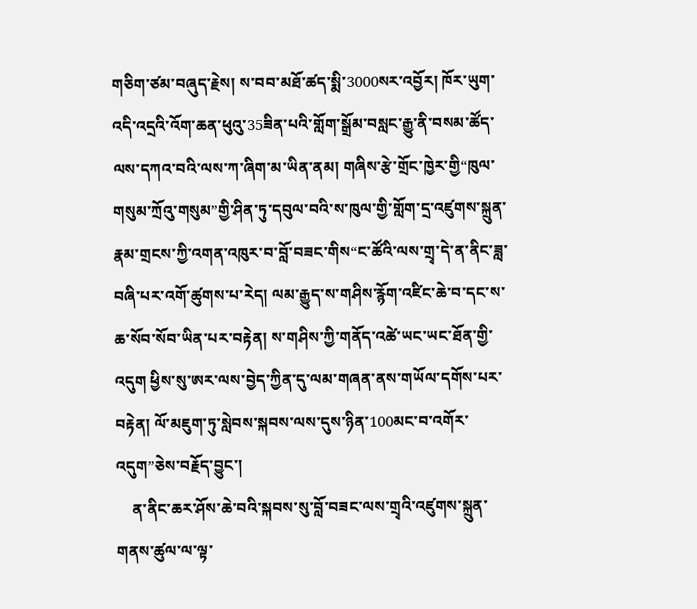གཅིག་ཙམ་བཞུད་རྗེས། ས་བབ་མཐོ་ཚད་སྨི་3000སར་འབྱོར། ཁོར་ཡུག་འདི་འདྲའི་འོག་ཆན་ཕུའུ་35ཟིན་པའི་གློག་སྒྲོམ་བསླང་རྒྱུ་ནི་བསམ་ཚོད་ལས་དཀའ་བའི་ལས་ཀ་ཞིག་མ་ཡིན་ནམ། གཞིས་རྩེ་གྲོང་ཁྱེར་གྱི“ཁུལ་གསུམ་ཀྲོའུ་གསུམ”གྱི་ཤིན་ཏུ་དབུལ་བའི་ས་ཁུལ་གྱི་གློག་དྲ་འཛུགས་སྐྲུན་རྣམ་གྲངས་ཀྱི་འགན་འཁུར་བ་བློ་བཟང་གིས“ང་ཚོའི་ལས་གྲྭ་དེ་ན་ནིང་ཟླ་བཞི་པར་འགོ་ཚུགས་པ་རེད། ལམ་རྒྱུད་ས་གཤིས་རྙོག་འཛིང་ཆེ་བ་དང་ས་ཆ་སོབ་སོབ་ཡིན་པར་བརྟེན། ས་གཤིས་ཀྱི་གནོད་འཚེ་ཡང་ཡང་ཐོན་གྱི་འདུག ཕྱིས་སུ་ཨར་ལས་བྱེད་ཀྱིན་དུ་ལམ་གཞན་ནས་གཡོལ་དགོས་པར་བརྟེན། ལོ་མཇུག་ཏུ་སླེབས་སྐབས་ལས་དུས་ཉིན་100མང་བ་འགོར་འདུག”ཅེས་བརྗོད་བྱུང་།
    ན་ནིང་ཆར་ཤོས་ཆེ་བའི་སྐབས་སུ་བློ་བཟང་ལས་གྲྭའི་འཛུགས་སྐྲུན་གནས་ཚུལ་ལ་ལྟ་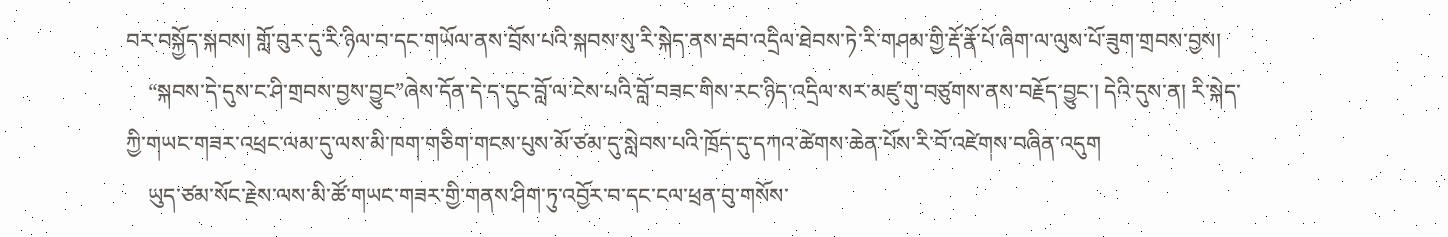བར་བསྐྱོད་སྐབས། གློ་བུར་དུ་རི་ཉིལ་བ་དང་གཡོལ་ནས་བྲོས་པའི་སྐབས་སུ་རི་སྐེད་ནས་རྦབ་འདྲིལ་ཐེབས་ཏེ་རི་གཤམ་གྱི་རྡོ་རྣོ་པོ་ཞིག་ལ་ལུས་པོ་ཟུག་གྲབས་བྱས།
    “སྐབས་དེ་དུས་ང་ཤི་གྲབས་བྱས་བྱུང”ཞེས་དོན་དེ་ད་དུང་བློ་ལ་ངེས་པའི་བློ་བཟང་གིས་རང་ཉིད་འདྲིལ་སར་མཛུ་གུ་བཙུགས་ནས་བརྗོད་བྱུང་། དེའི་དུས་ན། རི་སྐེད་ཀྱི་གཡང་གཟར་འཕྲང་ལམ་དུ་ལས་མི་ཁག་གཅིག་གངས་པུས་མོ་ཙམ་དུ་སླེབས་པའི་ཁྲོད་དུ་དཀའ་ཚེགས་ཆེན་པོས་རི་བོ་འཛེགས་བཞིན་འདུག
    ཡུད་ཙམ་སོང་རྗེས་ལས་མི་ཚོ་གཡང་གཟར་གྱི་གནས་ཤིག་ཏུ་འབྱོར་བ་དང་ངལ་ཕྲན་བུ་གསོས་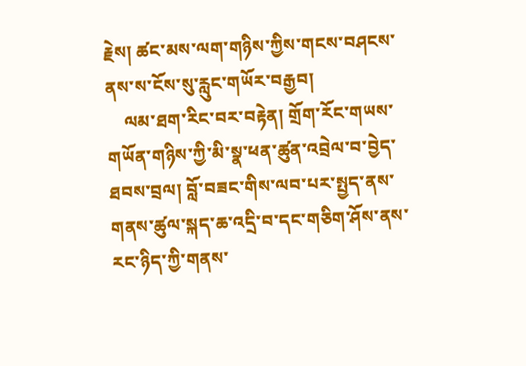རྗེས། ཚང་མས་ལག་གཉིས་ཀྱིས་གངས་བཤངས་ནས་ས་ངོས་སུ་རླུང་གཡོར་བརྒྱབ།
    ལམ་ཐག་རིང་བར་བརྟེན། གྲོག་རོང་གཡས་གཡོན་གཉིས་ཀྱི་མི་སྣ་ཕན་ཚུན་འབྲེལ་བ་བྱེད་ཐབས་བྲལ། བློ་བཟང་གིས་ལབ་པར་སྤྱད་ནས་གནས་ཚུལ་སྐད་ཆ་འདྲི་བ་དང་གཅིག་ཤོས་ནས་རང་ཉིད་ཀྱི་གནས་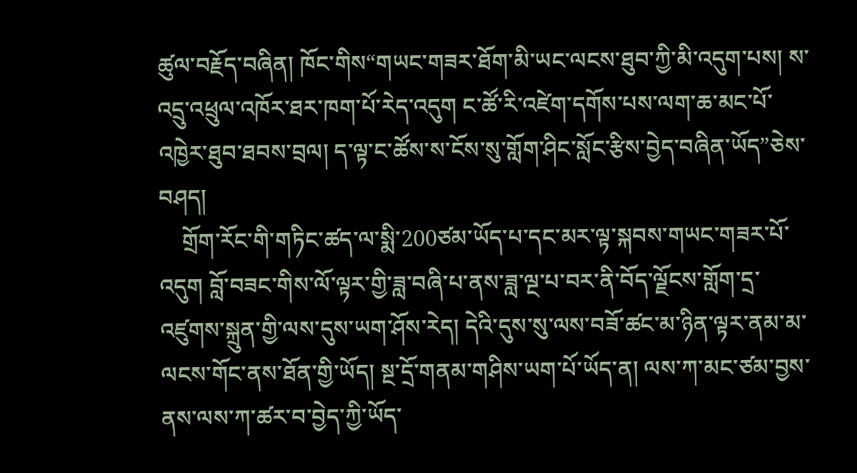ཚུལ་བརྗོད་བཞིན། ཁོང་གིས“གཡང་གཟར་ཐོག་མི་ཡང་ལངས་ཐུབ་ཀྱི་མི་འདུག་པས། ས་འདྲུ་འཕྲུལ་འཁོར་ཐར་ཁག་པོ་རེད་འདུག ང་ཚོ་རི་འཛེག་དགོས་པས་ལག་ཆ་མང་པོ་འཁྱེར་ཐུབ་ཐབས་བྲལ། ད་ལྟ་ང་ཚོས་ས་ངོས་སུ་གློག་ཤིང་སློང་རྩིས་བྱེད་བཞིན་ཡོད”ཅེས་བཤད།
    གྲོག་རོང་གི་གཏིང་ཚད་ལ་སྨི་200ཙམ་ཡོད་པ་དང་མར་ལྟ་སྐབས་གཡང་གཟར་པོ་འདུག བློ་བཟང་གིས་ལོ་ལྟར་གྱི་ཟླ་བཞི་པ་ནས་ཟླ་ལྔ་པ་བར་ནི་བོད་ལྗོངས་གློག་དྲ་འཛུགས་སྐྲུན་གྱི་ལས་དུས་ཡག་ཤོས་རེད། དེའི་དུས་སུ་ལས་བཟོ་ཚང་མ་ཉིན་ལྟར་ནམ་མ་ལངས་གོང་ནས་ཐོན་གྱི་ཡོད། སྔ་དྲོ་གནམ་གཤིས་ཡག་པོ་ཡོད་ན། ལས་ཀ་མང་ཙམ་བྱས་ནས་ལས་ཀ་ཚར་བ་བྱེད་ཀྱི་ཡོད་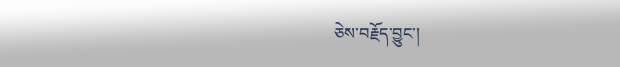ཅེས་བརྗོད་བྱུང་།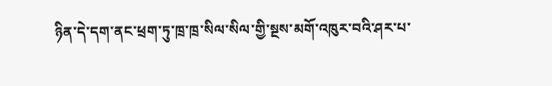ཉིན་དེ་དག་ནང་ཕྲག་ཏུ་ཁྲ་ཁྲ་སིལ་སིལ་གྱི་སྔས་མགོ་འཁུར་བའི་ཤར་པ་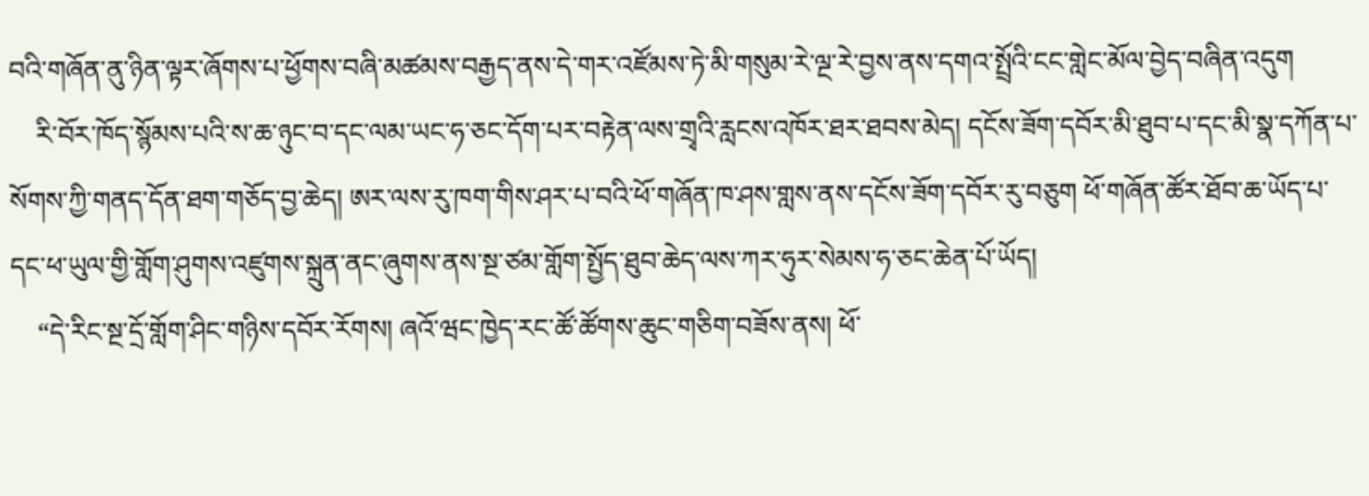བའི་གཞོན་ནུ་ཉིན་ལྟར་ཞོགས་པ་ཕྱོགས་བཞི་མཚམས་བརྒྱད་ནས་དེ་གར་འཛོམས་ཏེ་མི་གསུམ་རེ་ལྔ་རེ་བྱས་ནས་དགའ་སྤྲོའི་ངང་གླེང་མོལ་བྱེད་བཞིན་འདུག
    རི་བོར་ཁོད་སྙོམས་པའི་ས་ཆ་ཉུང་བ་དང་ལམ་ཡང་ཧ་ཅང་དོག་པར་བརྟེན་ལས་གྲྭའི་རླངས་འཁོར་ཐར་ཐབས་མེད། དངོས་ཟོག་དབོར་མི་ཐུབ་པ་དང་མི་སྣ་དཀོན་པ་སོགས་ཀྱི་གནད་དོན་ཐག་གཅོད་བྱ་ཆེད། ཨར་ལས་རུ་ཁག་གིས་ཤར་པ་བའི་ཕོ་གཞོན་ཁ་ཤས་གླས་ནས་དངོས་ཟོག་དབོར་རུ་བཅུག ཕོ་གཞོན་ཚོར་ཐོབ་ཆ་ཡོད་པ་དང་ཕ་ཡུལ་གྱི་གློག་ཤུགས་འཛུགས་སྐྲུན་ནང་ཞུགས་ནས་སྔ་ཙམ་གློག་སྤྱོད་ཐུབ་ཆེད་ལས་ཀར་ཧུར་སེམས་ཧ་ཅང་ཆེན་པོ་ཡོད།
    “དེ་རིང་སྔ་དྲོ་གློག་ཤིང་གཉིས་དབོར་རོགས། ཞའོ་ཝང་ཁྱེད་རང་ཚོ་ཚོགས་ཆུང་གཅིག་བཟོས་ནས། ཕོ་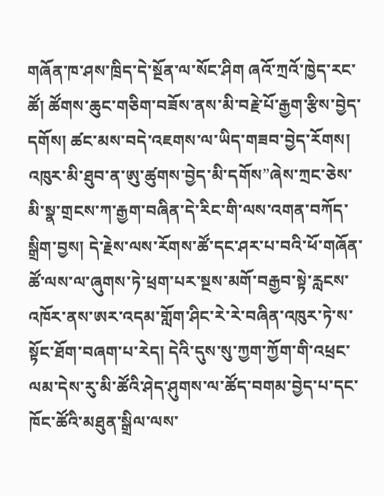གཞོན་ཁ་ཤས་ཁྲིད་དེ་སྔོན་ལ་སོང་ཤིག ཞའོ་ཀྲའོ་ཁྱེད་རང་ཚོ། ཚོགས་ཆུང་གཅིག་བཟོས་ནས་མི་བརྗེ་པོ་རྒྱག་རྩིས་བྱེད་དགོས། ཚང་མས་བདེ་འཇགས་ལ་ཡིད་གཟབ་བྱེད་རོགས། འཁུར་མི་ཐུབ་ན་ཨུ་ཚུགས་བྱེད་མི་དགོས”ཞེས་ཀྲང་ཅེས་མི་སྣ་གྲངས་ཀ་རྒྱག་བཞིན་དེ་རིང་གི་ལས་འགན་བཀོད་སྒྲིག་བྱས། དེ་རྗེས་ལས་རོགས་ཚོ་དང་ཤར་པ་བའི་ཕོ་གཞོན་ཚོ་ལས་ལ་ཞུགས་ཏེ་ཕྲག་པར་སྔས་མགོ་བརྒྱབ་སྟེ་རླངས་འཁོར་ནས་ཨར་འདམ་གློག་ཤིང་རེ་རེ་བཞིན་འཁུར་ཏེ་ས་སྟོང་ཐོག་བཞག་པ་རེད། དེའི་དུས་སུ་ཀྱག་ཀྱོག་གི་འཕྲང་ལམ་དེས་རུ་མི་ཚོའི་ཤེད་ཤུགས་ལ་ཚོད་བགམ་བྱེད་པ་དང་ཁོང་ཚོའི་མཐུན་སྒྲིལ་ལས་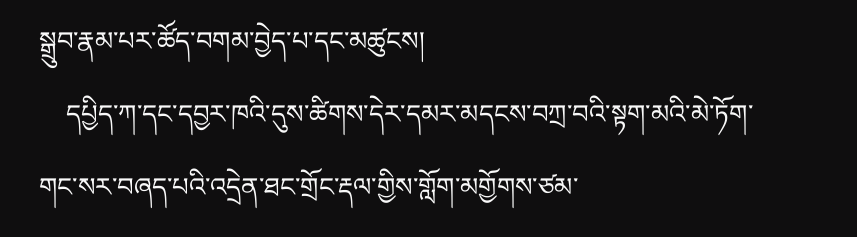སྒྲུབ་རྣམ་པར་ཚོད་བགམ་བྱེད་པ་དང་མཚུངས།
    དཔྱིད་ཀ་དང་དབྱར་ཁའི་དུས་ཚིགས་དེར་དམར་མདངས་བཀྲ་བའི་སྟག་མའི་མེ་ཏོག་གང་སར་བཞད་པའི་འདྲེན་ཐང་གྲོང་རྡལ་གྱིས་གློག་མགྱོགས་ཙམ་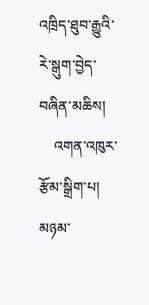འཁྲིད་ཐུབ་རྒྱུའི་རེ་སྒུག་བྱེད་བཞིན་མཆིས།
    འགན་འཁུར་རྩོམ་སྒྲིག་པ།
མཉམ་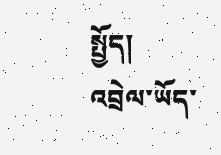སྤྱོད།
འབྲེལ་ཡོད་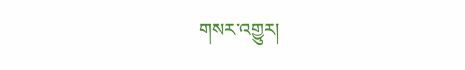གསར་འགྱུར།